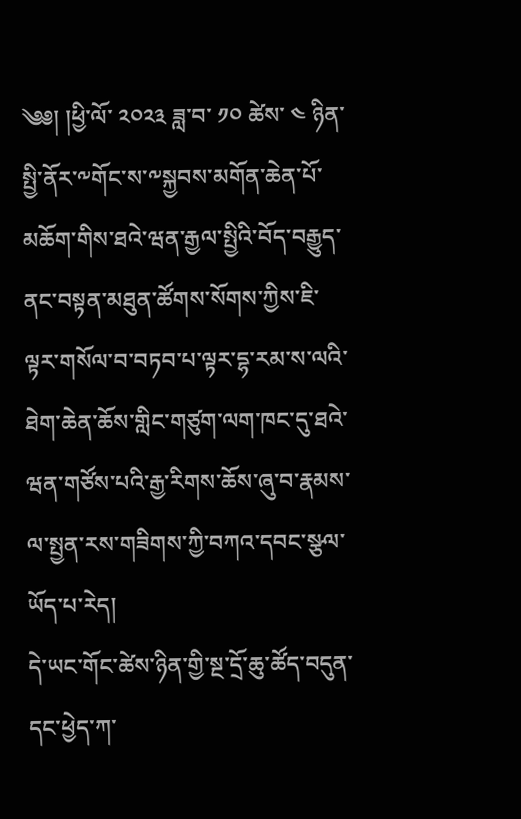༄༅། །ཕྱི་ལོ་ ༢༠༢༣ ཟླ་བ་ ༡༠ ཚེས་ ༤ ཉིན་སྤྱི་ནོར་༸གོང་ས་༸སྐྱབས་མགོན་ཆེན་པོ་མཆོག་གིས་ཐའེ་ཝན་རྒྱལ་སྤྱིའི་བོད་བརྒྱུད་ནང་བསྟན་མཐུན་ཚོགས་སོགས་ཀྱིས་ཇི་ལྟར་གསོལ་བ་བཏབ་པ་ལྟར་དྷ་རམ་ས་ལའི་ཐེག་ཆེན་ཆོས་གླིང་གཙུག་ལག་ཁང་དུ་ཐའེ་ཝན་གཙོས་པའི་རྒྱ་རིགས་ཆོས་ཞུ་བ་རྣམས་ལ་སྤྱན་རས་གཟིགས་ཀྱི་བཀའ་དབང་སྩལ་ཡོད་པ་རེད།
དེ་ཡང་གོང་ཚེས་ཉིན་གྱི་སྔ་དྲོ་ཆུ་ཚོད་བདུན་དང་ཕྱེད་ཀ་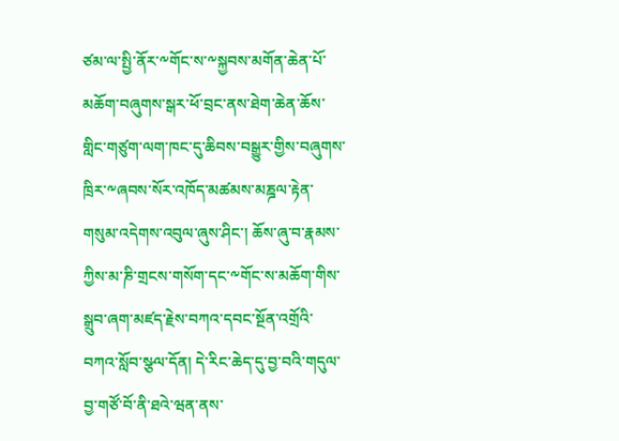ཙམ་ལ་སྤྱི་ནོར་༸གོང་ས་༸སྐྱབས་མགོན་ཆེན་པོ་མཆོག་བཞུགས་སྒར་ཕོ་བྲང་ནས་ཐེག་ཆེན་ཆོས་གླིང་གཙུག་ལག་ཁང་དུ་ཆིབས་བསྒྱུར་གྱིས་བཞུགས་ཁྲིར་༸ཞབས་སོར་འཁོད་མཚམས་མཎྜལ་རྟེན་གསུམ་འདེགས་འབུལ་ཞུས་ཤིང་། ཆོས་ཞུ་བ་རྣམས་ཀྱིས་མ་ཎི་གྲངས་གསོག་དང་༸གོང་ས་མཆོག་གིས་སྒྲུབ་ཞག་མཛད་རྗེས་བཀའ་དབང་སྔོན་འགྲོའི་བཀའ་སློབ་སྩལ་དོན། དེ་རིང་ཆེད་དུ་བྱ་བའི་གདུལ་བྱ་གཙོ་བོ་ནི་ཐའེ་ཝན་ནས་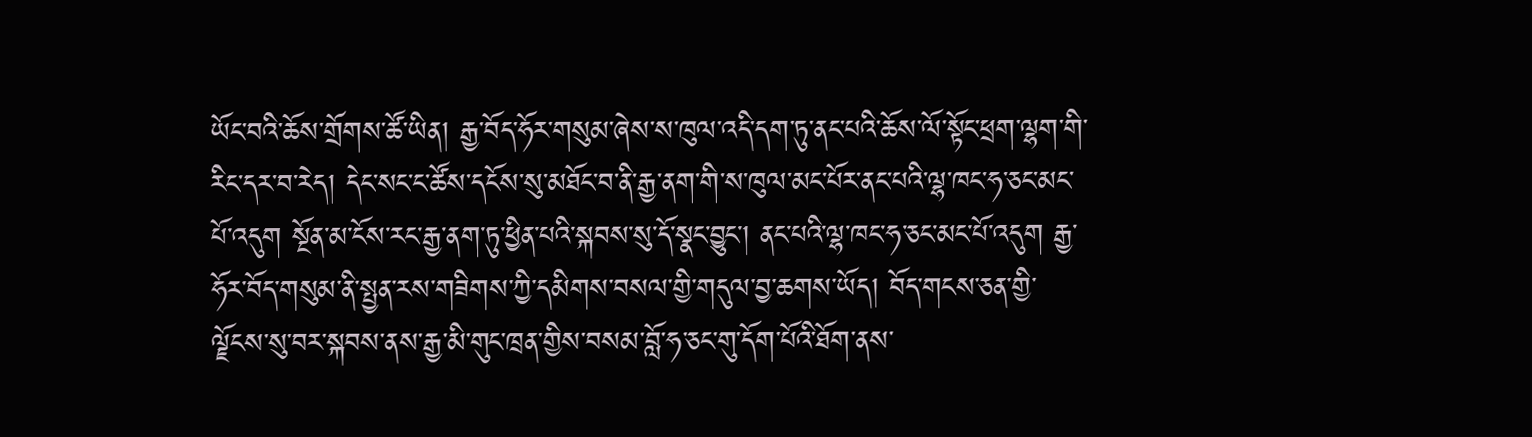ཡོང་བའི་ཆོས་གྲོགས་ཚོ་ཡིན། རྒྱ་བོད་ཧོར་གསུམ་ཞེས་ས་ཁུལ་འདི་དག་ཏུ་ནང་པའི་ཆོས་ལོ་སྟོང་ཕྲག་ལྷག་གི་རིང་དར་བ་རེད། དེང་སང་ང་ཚོས་དངོས་སུ་མཐོང་བ་ནི་རྒྱ་ནག་གི་ས་ཁུལ་མང་པོར་ནང་པའི་ལྷ་ཁང་ཧ་ཅང་མང་པོ་འདུག སྔོན་མ་ངོས་རང་རྒྱ་ནག་ཏུ་ཕྱིན་པའི་སྐབས་སུ་དོ་སྣང་བྱུང་། ནང་པའི་ལྷ་ཁང་ཧ་ཅང་མང་པོ་འདུག རྒྱ་ཧོར་བོད་གསུམ་ནི་སྤྱན་རས་གཟིགས་ཀྱི་དམིགས་བསལ་གྱི་གདུལ་བྱ་ཆགས་ཡོད། བོད་གངས་ཅན་གྱི་ལྗོངས་སུ་བར་སྐབས་ནས་རྒྱ་མི་གུང་ཁྲན་གྱིས་བསམ་བློ་ཧ་ཅང་གུ་དོག་པོའི་ཐོག་ནས་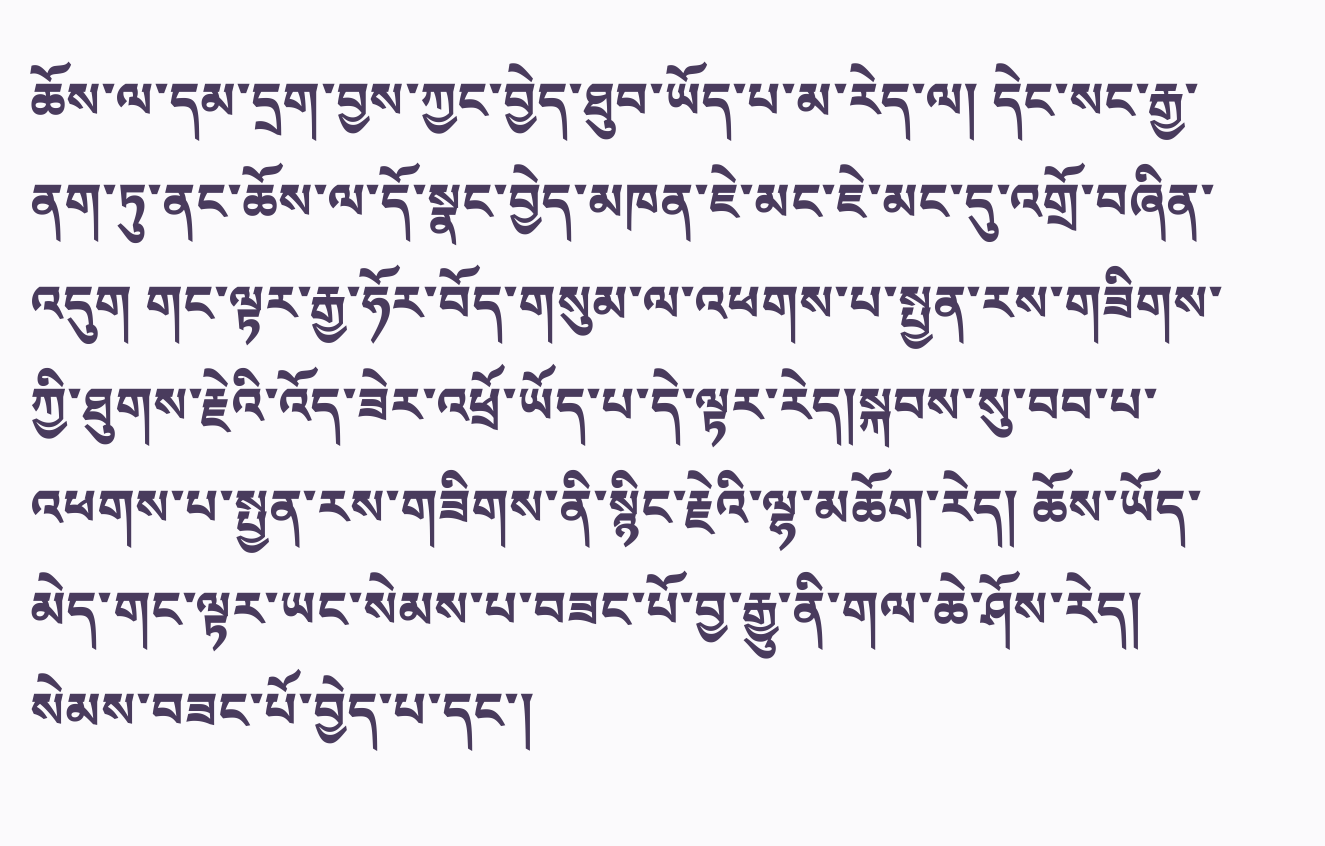ཆོས་ལ་དམ་དྲག་བྱས་ཀྱང་བྱེད་ཐུབ་ཡོད་པ་མ་རེད་ལ། དེང་སང་རྒྱ་ནག་ཏུ་ནང་ཆོས་ལ་དོ་སྣང་བྱེད་མཁན་ཇེ་མང་ཇེ་མང་དུ་འགྲོ་བཞིན་འདུག གང་ལྟར་རྒྱ་ཧོར་བོད་གསུམ་ལ་འཕགས་པ་སྤྱན་རས་གཟིགས་ཀྱི་ཐུགས་རྗེའི་འོད་ཟེར་འཕྲོ་ཡོད་པ་དེ་ལྟར་རེད།སྐབས་སུ་བབ་པ་འཕགས་པ་སྤྱན་རས་གཟིགས་ནི་སྙིང་རྗེའི་ལྷ་མཆོག་རེད། ཆོས་ཡོད་མེད་གང་ལྟར་ཡང་སེམས་པ་བཟང་པོ་བྱ་རྒྱུ་ནི་གལ་ཆེ་ཤོས་རེད། སེམས་བཟང་པོ་བྱེད་པ་དང་།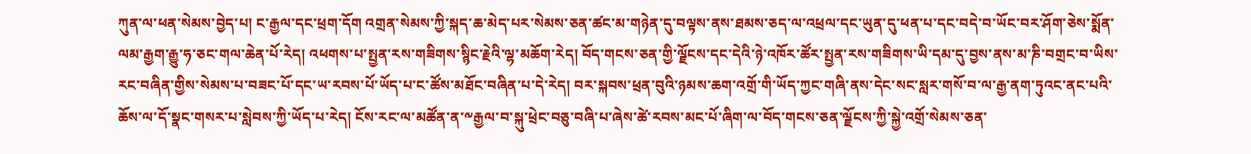ཀུན་ལ་ཕན་སེམས་བྱེད་པ། ང་རྒྱལ་དང་ཕྲག་དོག འགྲན་སེམས་ཀྱི་སྐད་ཆ་མེད་པར་སེམས་ཅན་ཚང་མ་གཉེན་དུ་བལྟས་ནས་ཐམས་ཅད་ལ་འཕྲལ་དང་ཡུན་དུ་ཕན་པ་དང་བདེ་བ་ཡོང་བར་ཤོག་ཅེས་སྨོན་ལམ་རྒྱག་རྒྱུ་ཧ་ཅང་གལ་ཆེན་པོ་རེད། འཕགས་པ་སྤྱན་རས་གཟིགས་སྙིང་རྗེའི་ལྷ་མཆོག་རེད། བོད་གངས་ཅན་གྱི་ལྗོངས་དང་དེའི་ཉེ་འཁོར་ཚོར་སྤྱན་རས་གཟིགས་ཡི་དམ་དུ་བྱས་ནས་མ་ཎི་བགྲང་བ་ཡིས་རང་བཞིན་གྱིས་སེམས་པ་བཟང་པོ་དང་ཡ་རབས་པོ་ཡོད་པ་ང་ཚོས་མཐོང་བཞིན་པ་དེ་རེད། བར་སྐབས་ཕྲན་བུའི་ཉམས་ཆག་འགྲོ་གི་ཡོད་ཀྱང་གཞི་ནས་དེང་སང་སླར་གསོ་བ་ལ་རྒྱ་ནག་ཏུའང་ནང་པའི་ཆོས་ལ་དོ་སྣང་གསར་པ་སླེབས་ཀྱི་ཡོད་པ་རེད། ངོས་རང་ལ་མཚོན་ན་༸རྒྱལ་བ་སྐུ་ཕྲེང་བཅུ་བཞི་པ་ཞེས་ཚེ་རབས་མང་པོ་ཞིག་ལ་བོད་གངས་ཅན་ལྗོངས་ཀྱི་སྐྱེ་འགྲོ་སེམས་ཅན་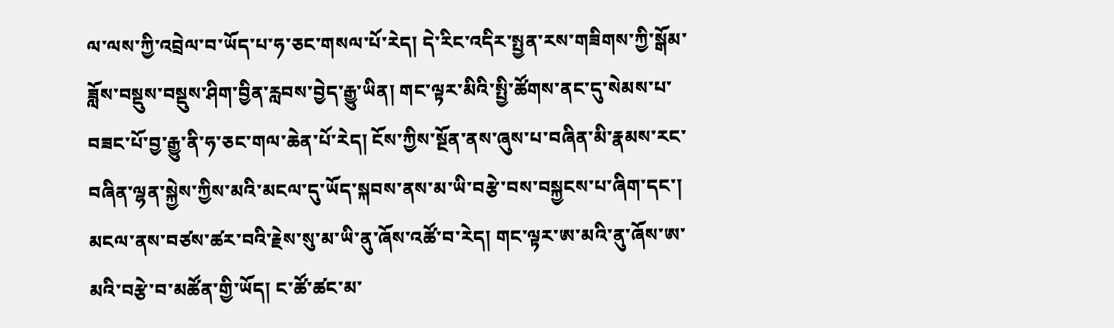ལ་ལས་ཀྱི་འབྲེལ་བ་ཡོད་པ་ཧ་ཅང་གསལ་པོ་རེད། དེ་རིང་འདིར་སྤྱན་རས་གཟིགས་ཀྱི་སྒོམ་ཟློས་བསྡུས་བསྡུས་ཤིག་བྱིན་རླབས་བྱེད་རྒྱུ་ཡིན། གང་ལྟར་མིའི་སྤྱི་ཚོགས་ནང་དུ་སེམས་པ་བཟང་པོ་བྱ་རྒྱུ་ནི་ཧ་ཅང་གལ་ཆེན་པོ་རེད། ངོས་ཀྱིས་སྔོན་ནས་ཞུས་པ་བཞིན་མི་རྣམས་རང་བཞིན་ལྷན་སྐྱེས་ཀྱིས་མའི་མངལ་དུ་ཡོད་སྐབས་ནས་མ་ཡི་བརྩེ་བས་བསྐྱངས་པ་ཞིག་དང་། མངལ་ནས་བཙས་ཚར་བའི་རྗེས་སུ་མ་ཡི་ནུ་ཞོས་འཚོ་བ་རེད། གང་ལྟར་ཨ་མའི་ནུ་ཞོས་ཨ་མའི་བརྩེ་བ་མཚོན་གྱི་ཡོད། ང་ཚོ་ཚང་མ་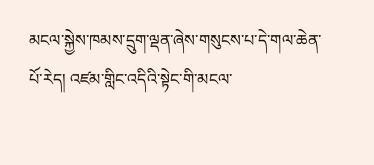མངལ་སྐྱེས་ཁམས་དྲུག་ལྡན་ཞེས་གསུངས་པ་དེ་གལ་ཆེན་པོ་རེད། འཛམ་གླིང་འདིའི་སྟེང་གི་མངལ་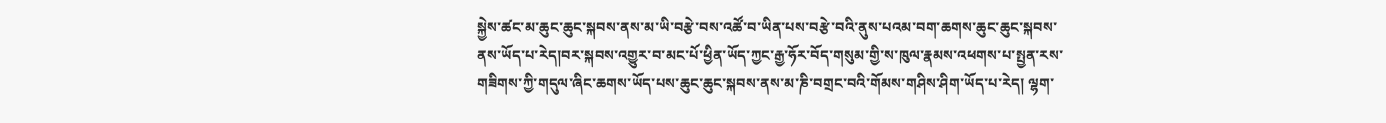སྐྱེས་ཚང་མ་ཆུང་ཆུང་སྐབས་ནས་མ་ཡི་བརྩེ་བས་འཚོ་བ་ཡིན་པས་བརྩེ་བའི་ནུས་པའམ་བག་ཆགས་ཆུང་ཆུང་སྐབས་ནས་ཡོད་པ་རེད།བར་སྐབས་འགྱུར་བ་མང་པོ་ཕྱིན་ཡོད་ཀྱང་རྒྱ་ཧོར་བོད་གསུམ་གྱི་ས་ཁུལ་རྣམས་འཕགས་པ་སྤྱན་རས་གཟིགས་ཀྱི་གདུལ་ཞིང་ཆགས་ཡོད་པས་ཆུང་ཆུང་སྐབས་ནས་མ་ཎི་བགྲང་བའི་གོམས་གཤིས་ཤིག་ཡོད་པ་རེད། ལྷག་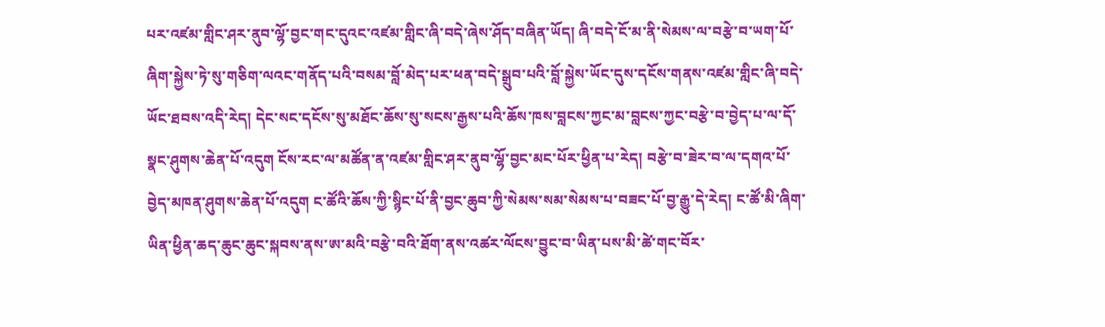པར་འཛམ་གླིང་ཤར་ནུབ་ལྷོ་བྱང་གང་དུའང་འཛམ་གླིང་ཞི་བདེ་ཞེས་ཤོད་བཞིན་ཡོད། ཞི་བདེ་ངོ་མ་ནི་སེམས་ལ་བརྩེ་བ་ཡག་པོ་ཞིག་སྐྱེས་ཏེ་སུ་གཅིག་ལའང་གནོད་པའི་བསམ་བློ་མེད་པར་ཕན་བདེ་སྒྲུབ་པའི་བློ་སྐྱེས་ཡོང་དུས་དངོས་གནས་འཛམ་གླིང་ཞི་བདེ་ཡོང་ཐབས་འདི་རེད། དེང་སང་དངོས་སུ་མཐོང་ཆོས་སུ་སངས་རྒྱས་པའི་ཆོས་ཁས་བླངས་ཀྱང་མ་བླངས་ཀྱང་བརྩེ་བ་བྱེད་པ་ལ་དོ་སྣང་ཤུགས་ཆེན་པོ་འདུག ངོས་རང་ལ་མཚོན་ན་འཛམ་གླིང་ཤར་ནུབ་ལྷོ་བྱང་མང་པོར་ཕྱིན་པ་རེད། བརྩེ་བ་ཟེར་བ་ལ་དགའ་པོ་བྱེད་མཁན་ཤུགས་ཆེན་པོ་འདུག ང་ཚོའི་ཆོས་ཀྱི་སྙིང་པོ་ནི་བྱང་ཆུབ་ཀྱི་སེམས་སམ་སེམས་པ་བཟང་པོ་བྱ་རྒྱུ་དེ་རེད། ང་ཚོ་མི་ཞིག་ཡིན་ཕྱིན་ཆད་ཆུང་ཆུང་སྐབས་ནས་ཨ་མའི་བརྩེ་བའི་ཐོག་ནས་འཚར་ལོངས་བྱུང་བ་ཡིན་པས་མི་ཚེ་གང་བོར་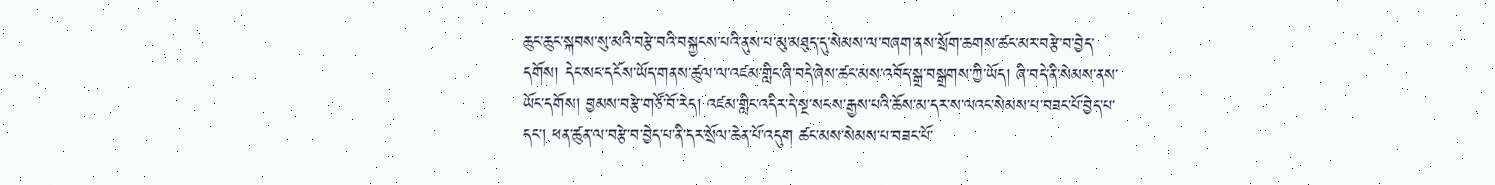ཆུང་ཆུང་སྐབས་སུ་མའི་བརྩེ་བའི་བསྐྱངས་པའི་ནུས་པ་མུ་མཐུད་དུ་སེམས་ལ་བཞག་ནས་སྲོག་ཆགས་ཚང་མར་བརྩེ་བ་བྱེད་དགོས། དེང་སང་དངོས་ཡོད་གནས་ཚུལ་ལ་འཛམ་གླིང་ཞི་བདེ་ཞེས་ཚང་མས་འབོད་སྒྲ་བསྒྲགས་ཀྱི་ཡོད། ཞི་བདེ་ནི་སེམས་ནས་ཡོང་དགོས། བྱམས་བརྩེ་གཙོ་བོ་རེད། འཛམ་གླིང་འདིར་དེ་སྔ་སངས་རྒྱས་པའི་ཆོས་མ་དར་ས་ལའང་སེམས་པ་བཟང་པོ་བྱེད་པ་དང་། ཕན་ཚུན་ལ་བརྩེ་བ་བྱེད་པ་ནི་དར་སྲོལ་ཆེན་པོ་འདུག ཚང་མས་སེམས་པ་བཟང་པོ་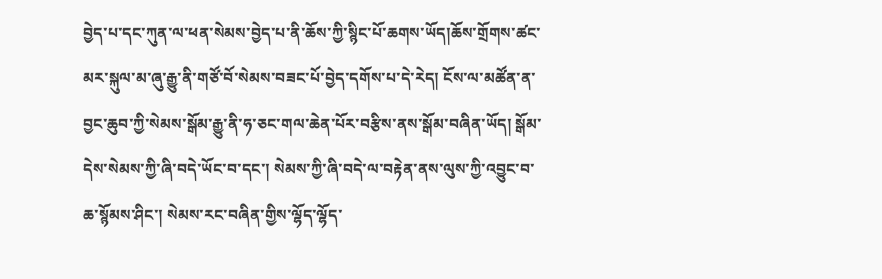བྱེད་པ་དང་ཀུན་ལ་ཕན་སེམས་བྱེད་པ་ནི་ཆོས་ཀྱི་སྙིང་པོ་ཆགས་ཡོད།ཆོས་གྲོགས་ཚང་མར་སྐུལ་མ་ཞུ་རྒྱུ་ནི་གཙོ་བོ་སེམས་བཟང་པོ་བྱེད་དགོས་པ་དེ་རེད། ངོས་ལ་མཚོན་ན་བྱང་ཆུབ་ཀྱི་སེམས་སྒོམ་རྒྱུ་ནི་ཧ་ཅང་གལ་ཆེན་པོར་བརྩིས་ནས་སྒོམ་བཞིན་ཡོད། སྒོམ་དེས་སེམས་ཀྱི་ཞི་བདེ་ཡོང་བ་དང་། སེམས་ཀྱི་ཞི་བདེ་ལ་བརྟེན་ནས་ལུས་ཀྱི་འབྱུང་བ་ཆ་སྙོམས་ཤིང་། སེམས་རང་བཞིན་གྱིས་ལྷོད་ལྷོད་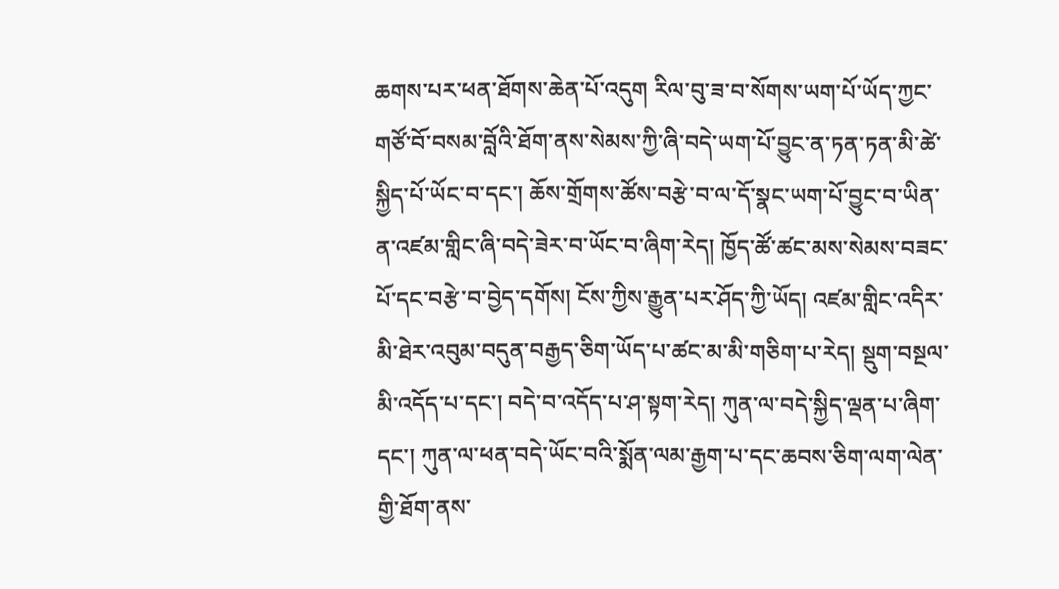ཆགས་པར་ཕན་ཐོགས་ཆེན་པོ་འདུག རིལ་བུ་ཟ་བ་སོགས་ཡག་པོ་ཡོད་ཀྱང་གཙོ་བོ་བསམ་བློའི་ཐོག་ནས་སེམས་ཀྱི་ཞི་བདེ་ཡག་པོ་བྱུང་ན་ཏན་ཏན་མི་ཚེ་སྐྱིད་པོ་ཡོང་བ་དང་། ཆོས་གྲོགས་ཚོས་བརྩེ་བ་ལ་དོ་སྣང་ཡག་པོ་བྱུང་བ་ཡིན་ན་འཛམ་གླིང་ཞི་བདེ་ཟེར་བ་ཡོང་བ་ཞིག་རེད། ཁྱོད་ཚོ་ཚང་མས་སེམས་བཟང་པོ་དང་བརྩེ་བ་བྱེད་དགོས། ངོས་ཀྱིས་རྒྱུན་པར་ཤོད་ཀྱི་ཡོད། འཛམ་གླིང་འདིར་མི་ཐེར་འབུམ་བདུན་བརྒྱད་ཅིག་ཡོད་པ་ཚང་མ་མི་གཅིག་པ་རེད། སྡུག་བསྔལ་མི་འདོད་པ་དང་། བདེ་བ་འདོད་པ་ཤ་སྟག་རེད། ཀུན་ལ་བདེ་སྐྱིད་ལྡན་པ་ཞིག་དང་། ཀུན་ལ་ཕན་བདེ་ཡོང་བའི་སྨོན་ལམ་རྒྱག་པ་དང་ཆབས་ཅིག་ལག་ལེན་གྱི་ཐོག་ནས་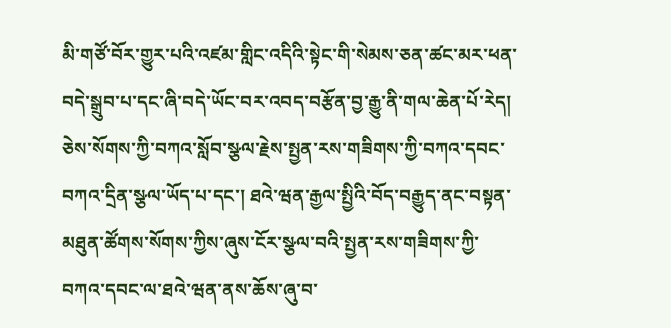མི་གཙོ་བོར་གྱུར་པའི་འཛམ་གླིང་འདིའི་སྟེང་གི་སེམས་ཅན་ཚང་མར་ཕན་བདེ་སྒྲུབ་པ་དང་ཞི་བདེ་ཡོང་བར་འབད་བརྩོན་བྱ་རྒྱུ་ནི་གལ་ཆེན་པོ་རེད། ཅེས་སོགས་ཀྱི་བཀའ་སློབ་སྩལ་རྗེས་སྤྱན་རས་གཟིགས་ཀྱི་བཀའ་དབང་བཀའ་དྲིན་སྩལ་ཡོད་པ་དང་། ཐའེ་ཝན་རྒྱལ་སྤྱིའི་བོད་བརྒྱུད་ནང་བསྟན་མཐུན་ཚོགས་སོགས་ཀྱིས་ཞུས་ངོར་སྩལ་བའི་སྤྱན་རས་གཟིགས་ཀྱི་བཀའ་དབང་ལ་ཐའེ་ཝན་ནས་ཆོས་ཞུ་བ་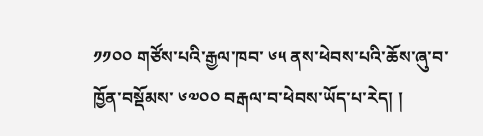༡༡༠༠ གཙོས་པའི་རྒྱལ་ཁབ་ ༦༥ ནས་ཕེབས་པའི་ཆོས་ཞུ་བ་ཁྱོན་བསྡོམས་ ༦༧༠༠ བརྒལ་བ་ཕེབས་ཡོད་པ་རེད། །